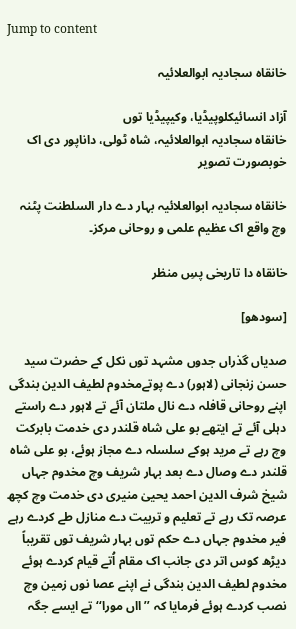Jump to content

خانقاہ سجادیہ ابوالعلائیہ

آزاد انسائیکلوپیڈیا، وکیپیڈیا توں
خانقاہ سجادیہ ابوالعلائیہ، شاہ ٹولی، داناپور دی اک خوبصورت تصویر

خانقاہ سجادیہ ابوالعلائیہ بہار دے دار السلطنت پٹنہ وچ واقع اک عظیم علمی و روحانی مرکز۔

خانقاہ دا تاریخی پسِ منظر

[سودھو]

صدیاں گذراں جدوں مشہد توں نکل کے حضرت سید حسن زنجانی (لاہور) دے پوتےمخدوم لطیف الدین بندگی اپنے روحانی قافلہ دے نال ملتان آئے تے لاہور دے راستے دہلی آئے تے ایتھے بو علی شاہ قلندر دی خدمت بابرکت وچ رہے تے مرید ہوکے سلسلہ دے مجاز ہوئے، بو علی شاہ قلندر دے وصال دے بعد بہار شریف وچ مخدوم جہاں شیخ شرف الدین احمد یحییٰ منیری دی خدمت وچ کچھ عرصہ تک رہے تے تعلیم و تربیت دے منازل طے کردے رہے فیر مخدوم جہاں دے حکم توں بہار شریف توں تقریباً دیڑھ کوس اتر دی جانب اک مقام اُتے قیام کردے ہوئے مخدوم لطیف الدین بندگی نے اپنے عصا نوں زمین وچ نصب کردے ہوئے فرمایا کہ ’’ااں مورا‘‘ تے ايسے جگہ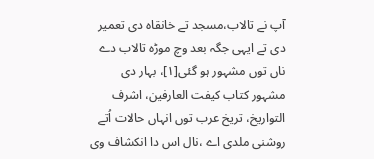آپ نے تالاب،مسجد تے خانقاہ دی تعمیر دی تے ایہی جگہ بعد وچ موڑہ تالاب دے ناں توں مشہور ہو گئی[۱]، بہار دی مشہور کتاب کیفت العارفین، اشرف التواریخ، تریخ عرب توں انہاں حالات اُتے روشنی ملدی اے ،نال اس دا انکشاف وی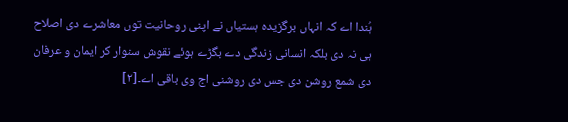ہُندا اے کہ انہاں برگزیدہ ہستیاں نے اپنی روحانیت توں معاشرے دی اصلاح ہی نہ دی بلکہ انسانی زندگی دے بگڑے ہوئے نقوش سنوار کر ایمان و عرفان دی شمع روشن دی جس دی روشنی اج وی باقی اے۔[۲]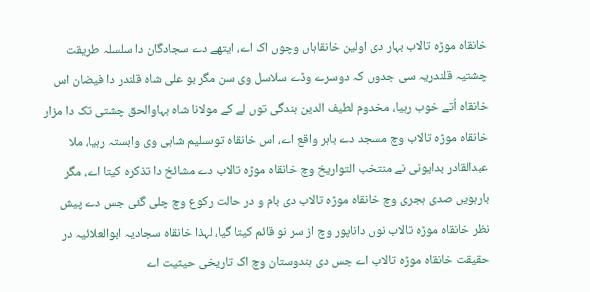خانقاہ موڑہ تالاب بہار دی اولین خانقاہاں وچوں اک اے، ایتھے دے سجادگان دا سلسلہ طریقت چشتیہ قلندریہ سی جدوں کہ دوسرے وڈے سلاسل وی سن مگر بو علی شاہ قلندر دا فیضان اس خانقاہ اُتے خوب رہیا، مخدوم لطیف الدین بندگی توں لے کے مولانا شاہ بہاوالحق چشتی تک دا مزار خانقاہ موڑہ تالاب وچ مسجد دے باہر واقع اے، اس خانقاہ توںسلیم شاہی وی وابستہ رہیا، ملا عبدالقادر بدایونی نے منتخب التواریخ وچ خانقاہ موڑہ تالاب دے مشائخ دا تذکرہ کيتا اے، مگر بارہويں صدی ہجری وچ خانقاہ موڑہ تالاب دی بام و در حالت رکوع وچ چلی گئی جس دے پیش نظر خانقاہ موڑہ تالاب نوں داناپور وچ از سر نو قائم کيتا گیا، لہذا خانقاہ سجادیہ ابوالعلائیہ در حقیقت خانقاہ موڑہ تالاب اے جس دی ہندوستان وچ اک تاریخی حیثیت اے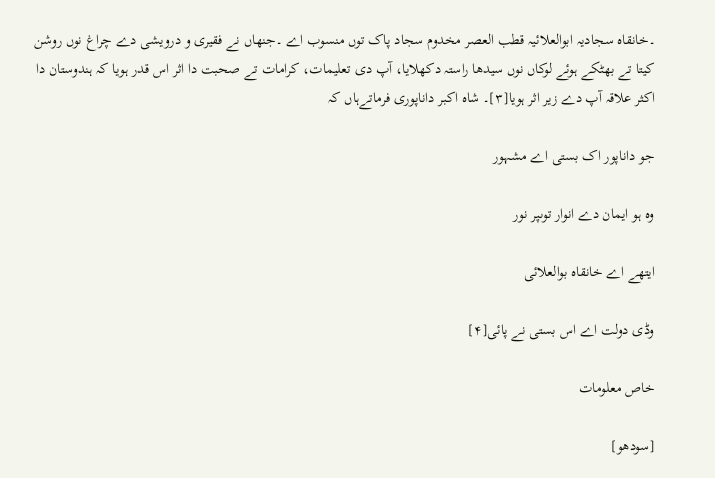۔خانقاہ سجادیہ ابوالعلائیہ قطب العصر مخدوم سجاد پاک توں منسوب اے ۔جنھاں نے فقیری و درویشی دے چراغ نوں روشن کيتا تے بھٹکے ہوئے لوکاں نوں سیدھا راستہ دکھلایا، آپ دی تعلیمات، کرامات تے صحبت دا اثر اس قدر ہويا کہ ہندوستان دا اکثر علاقہ آپ دے زیر اثر ہويا[۳]۔ شاہ اکبر داناپوری فرماتےہاں کہ

جو داناپور اک بستی اے مشہور

وہ ہو ایمان دے انوار توںپر نور

ایتھے اے خانقاہ بوالعلائی

وڈی دولت اے اس بستی نے پائی[۴]

خاص معلومات

[سودھو]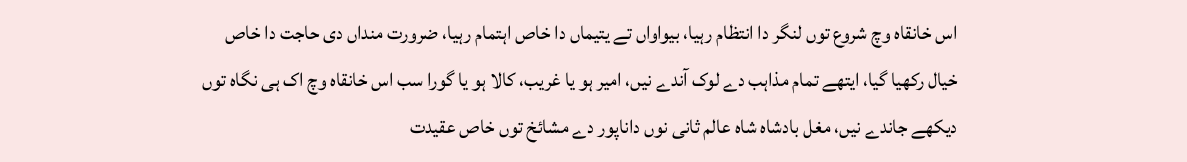اس خانقاہ وچ شروع توں لنگر دا انتظام رہیا، بیواواں تے یتیماں دا خاص اہتمام رہیا، ضرورت منداں دی حاجت دا خاص خیال رکھیا گیا، ایتھے تمام مذاہب دے لوک آندے نيں، امیر ہو یا غریب، کالا ہو یا گورا سب اس خانقاہ وچ اک ہی نگاہ توں دیکھے جاندے نيں، مغل بادشاہ شاہ عالم ثانی نوں داناپور دے مشائخ توں خاص عقیدت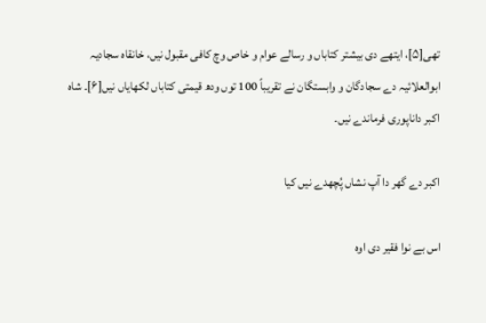تھی[۵]، ایتھے دی بیشتر کتاباں و رسالے عوام و خاص وچ کافی مقبول نيں، خانقاہ سجادیہ ابوالعلائیہ دے سجادگان و وابستگان نے تقریباً 100 توں ودھ قیمتی کتاباں لکھایاں نيں[۶]۔ شاہ اکبر داناپوری فرماندے نيں۔

اکبر دے گھر دا آپ نشاں پُچھدے نيں کیا

اس بے نوا فقیر دی اوہ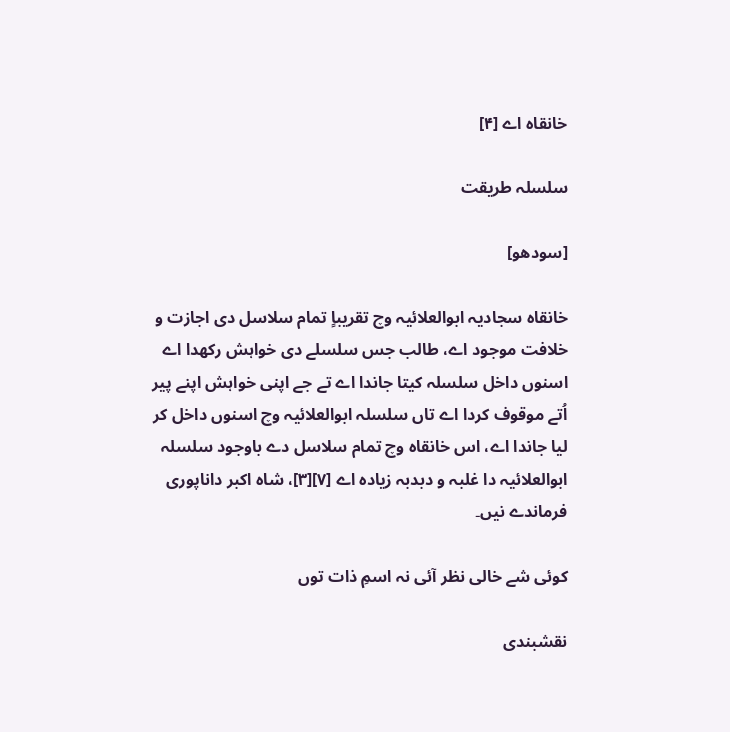خانقاہ اے [۴]

سلسلہ طریقت

[سودھو]

خانقاہ سجادیہ ابوالعلائیہ وچ تقریباٍ تمام سلاسل دی اجازت و خلافت موجود اے، طالب جس سلسلے دی خواہش رکھدا اے اسنوں داخل سلسلہ کيتا جاندا اے تے جے اپنی خواہش اپنے پیر اُتے موقوف کردا اے تاں سلسلہ ابوالعلائیہ وچ اسنوں داخل کر ليا جاندا اے، اس خانقاہ وچ تمام سلاسل دے باوجود سلسلہ ابوالعلائیہ دا غلبہ و دبدبہ زیادہ اے [۷][۳]، شاہ اکبر داناپوری فرماندے نيں۔

کوئی شے خالی نظر آئی نہ اسمِ ذات توں

نقشبندی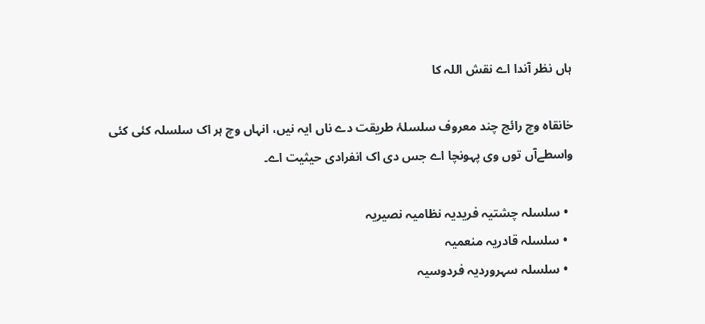ہاں نظر آندا اے نقش اللہ کا

خانقاہ وچ رائج چند معروف سلسلۂ طریقت دے ناں ایہ نيں، انہاں وچ ہر اک سلسلہ کئی کئی واسطےآں توں وی پہونچا اے جس دی اک انفرادی حیثیت اے۔

  • سلسلہ چشتیہ فریدیہ نظامیہ نصیریہ
  • سلسلہ قادریہ منعمیہ
  • سلسلہ سہروردیہ فردوسیہ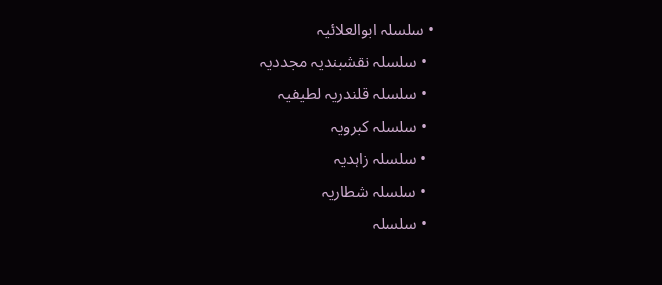• سلسلہ ابوالعلائیہ
  • سلسلہ نقشبندیہ مجددیہ
  • سلسلہ قلندریہ لطیفیہ
  • سلسلہ کبرویہ
  • سلسلہ زاہدیہ
  • سلسلہ شطاریہ
  • سلسلہ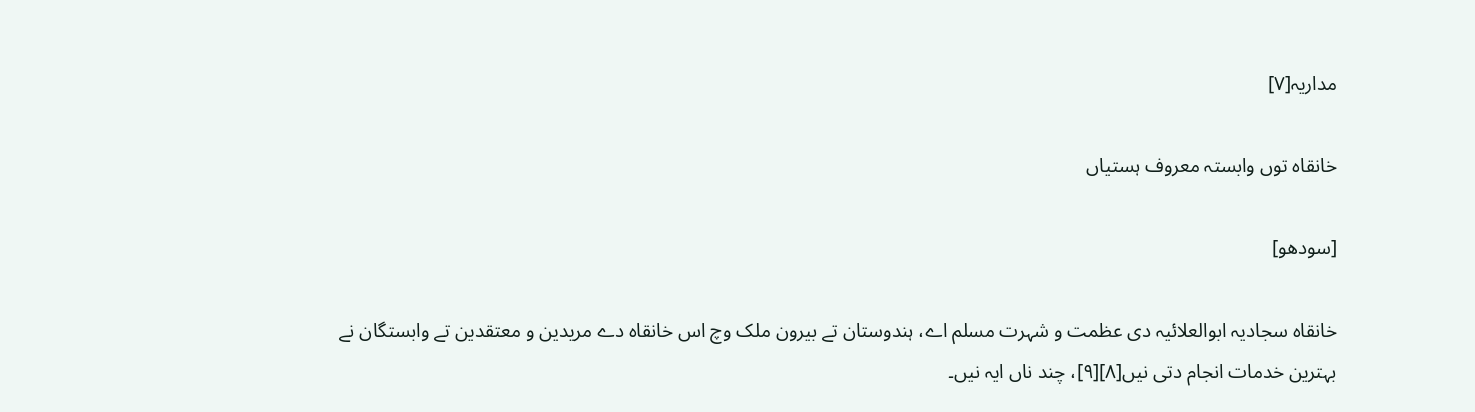مداریہ[۷]

خانقاہ توں وابستہ معروف ہستیاں

[سودھو]

خانقاہ سجادیہ ابوالعلائیہ دی عظمت و شہرت مسلم اے، ہندوستان تے بیرون ملک وچ اس خانقاہ دے مریدین و معتقدین تے وابستگان نے بہترین خدمات انجام دتی نيں[۸][۹]، چند ناں ایہ نيں۔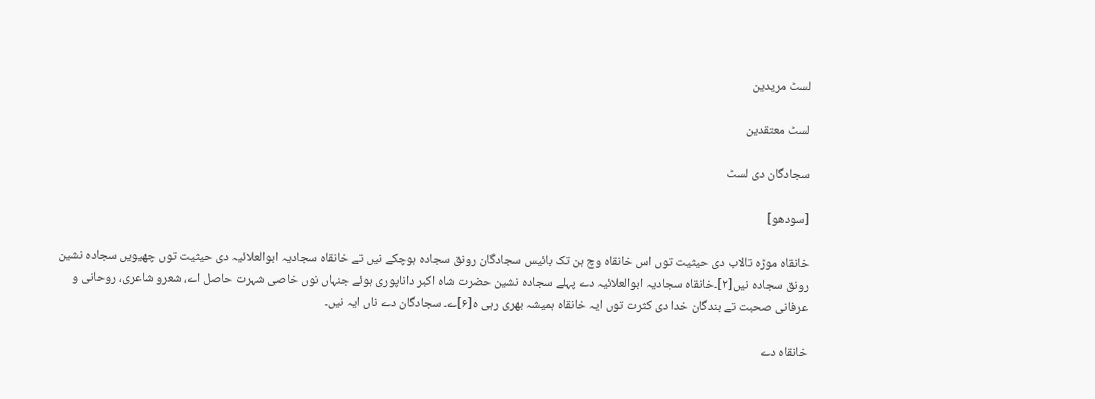لسٹ مریدین

لسٹ معتقدین

سجادگان دی لسٹ

[سودھو]

خانقاہ موڑہ تالاب دی حیثیت توں اس خانقاہ وچ ہن تک بائیس سجادگان رونق سجادہ ہوچکے نيں تے خانقاہ سجادیہ ابوالعلائیہ دی حیثیت توں چھیويں سجادہ نشین رونق سجادہ نيں[۲]۔خانقاہ سجادیہ ابوالعلائیہ دے پہلے سجادہ نشین حضرت شاہ اکبر داناپوری ہوئے جنہاں نوں خاصی شہرت حاصل اے، شعرو شاعری، روحانی و عرفانی صحبت تے بندگان خدا دی کثرت توں ایہ خانقاہ ہمیشہ بھری رہی ہ[۶]ے۔ سجادگان دے ناں ایہ نيں۔

خانقاہ دے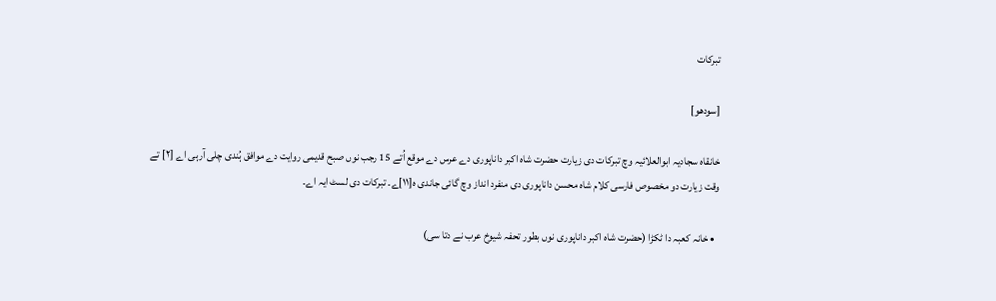تبرکات

[سودھو]

خانقاہ سجادیہ ابوالعلائیہ وچ تبرکات دی زیارت حضرت شاہ اکبر داناپوری دے عرس دے موقع اُتے 15 رجب نوں صبح قدیمی روایت دے موافق ہُندی چلی آرہی اے [۲] تے وقت زیارت دو مخصوص فارسی کلام شاہ محسن داناپوری دی منفرد انداز وچ گائی جاندی ہ[۱۱]ے۔ تبرکات دی لسٹ ایہ اے۔

  • خانہ کعبہ دا ٹکڑا (حضرت شاہ اکبر داناپوری نوں بطور تحفہ شیوخ عرب نے دتا سی)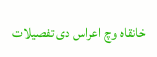خانقاہ وچ اعراس دی تفصیلات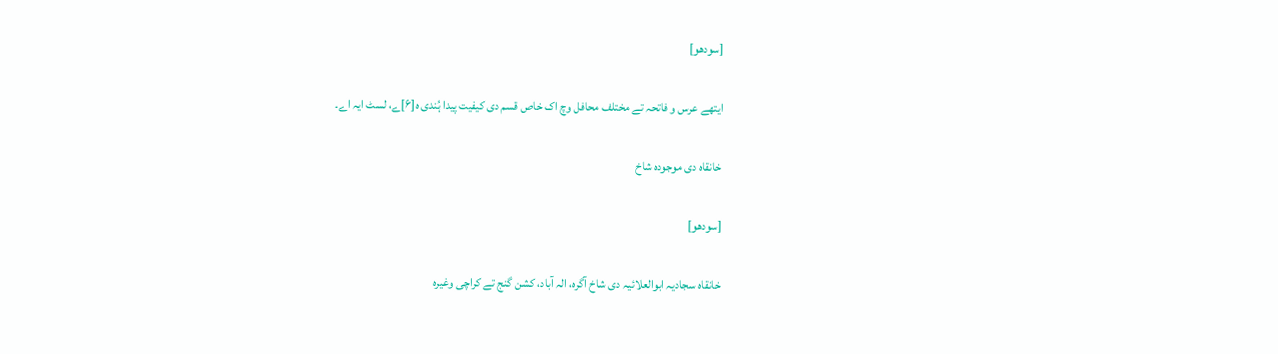[سودھو]

ایتھے عرس و فاتحہ تے مختلف محافل وچ اک خاص قسم دی کیفیت پیدا ہُندی ہ[۶]ے، لسٹ ایہ اے۔

خانقاہ دی موجودہ شاخ

[سودھو]

خانقاہ سجادیہ ابوالعلائیہ دی شاخ آگرہ، الہ آباد، کشن گنج تے کراچی وغیرہ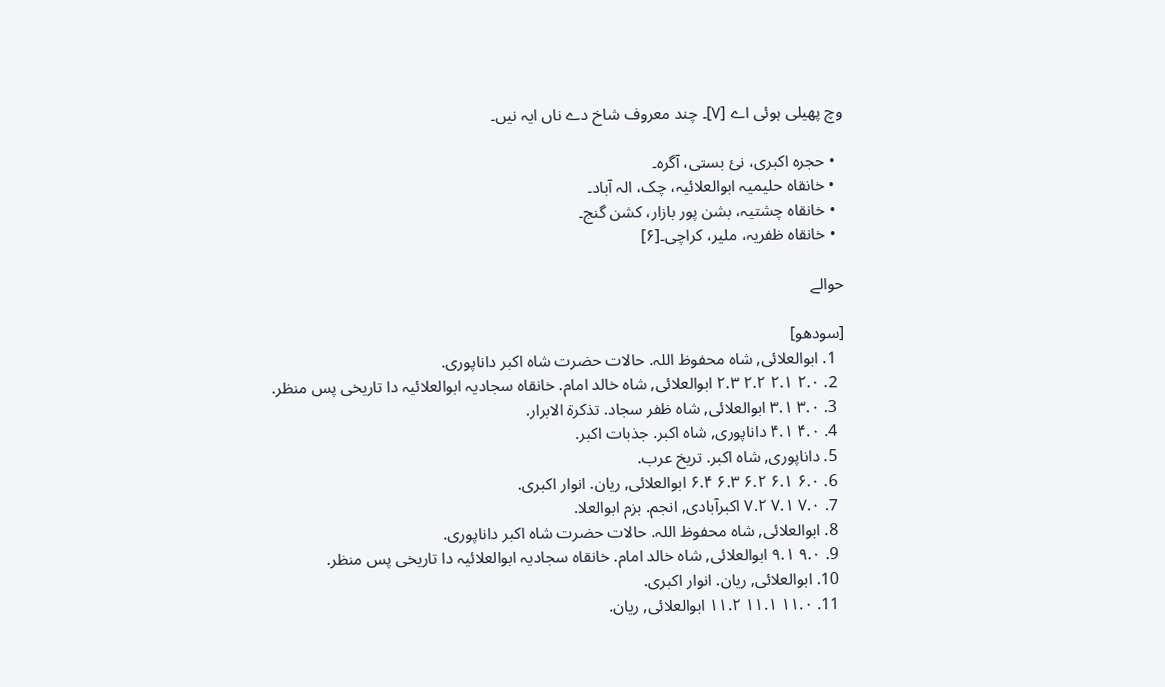وچ پھیلی ہوئی اے [۷]۔ چند معروف شاخ دے ناں ایہ نيں۔

  • حجرہ اکبری، نئ بستی، آگرہ۔
  • خانقاہ حلیمیہ ابوالعلائیہ، چک، الہ آباد۔
  • خانقاہ چشتیہ، بشن پور بازار، کشن گنج۔
  • خانقاہ ظفریہ، ملیر، کراچی۔[۶]

حوالے

[سودھو]
  1. ابوالعلائی, شاہ محفوظ اللہ. حالات حضرت شاہ اکبر داناپوری.
  2. ۲.۰ ۲.۱ ۲.۲ ۲.۳ ابوالعلائی, شاہ خالد امام. خانقاہ سجادیہ ابوالعلائیہ دا تاریخی پس منظر.
  3. ۳.۰ ۳.۱ ابوالعلائی, شاہ ظفر سجاد. تذکرۃ الابرار.
  4. ۴.۰ ۴.۱ داناپوری, شاہ اکبر. جذبات اکبر.
  5. داناپوری, شاہ اکبر. تریخ عرب.
  6. ۶.۰ ۶.۱ ۶.۲ ۶.۳ ۶.۴ ابوالعلائی, ریان. انوار اکبری.
  7. ۷.۰ ۷.۱ ۷.۲ اکبرآبادی, انجم. بزم ابوالعلا.
  8. ابوالعلائی, شاہ محفوظ اللہ. حالات حضرت شاہ اکبر داناپوری.
  9. ۹.۰ ۹.۱ ابوالعلائی, شاہ خالد امام. خانقاہ سجادیہ ابوالعلائیہ دا تاریخی پس منظر.
  10. ابوالعلائی, ریان. انوار اکبری.
  11. ۱۱.۰ ۱۱.۱ ۱۱.۲ ابوالعلائی, ریان.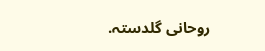روحانی گلدستہ.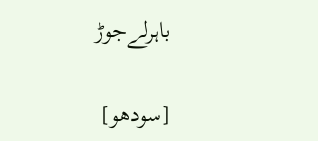باہرلےجوڑ

[سودھو]